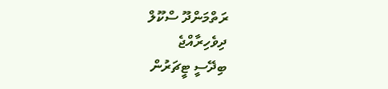ރަތްމަންދޫ ސްކޫލް
ދިވެހިރާއްޖެ
ބިދޭސީ ޓީޗަރުން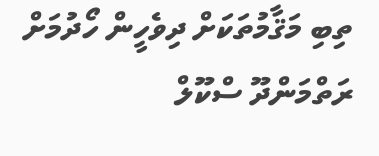ތިބި މަޤާމުތަކަށް ދިވެހީން ހޯދުމަށް
ރަތްމަންދޫ ސްކޫލް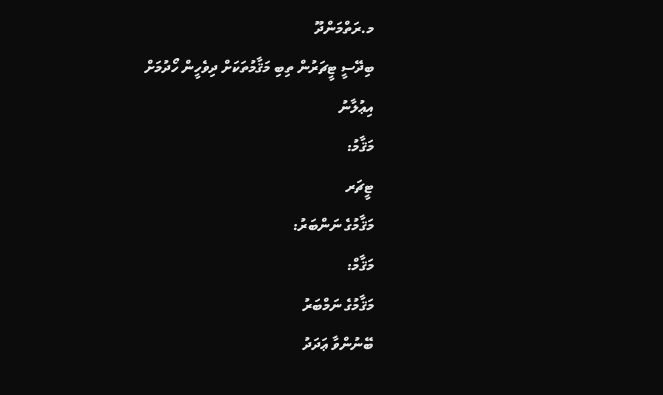މ.ރަތްމަންދޫ
ބިދޭސީ ޓީޗަރުން ތިބި މަޤާމުތަކަށް ދިވެހީން ހޯދުމަށް
އިޢުލާނު
މަޤާމު:
ޓީޗަރ
މަޤާމުގެ ނަންބަރު:
މަޤާމް:
މަޤާމުގެ ނަމްބަރު
ބޭނުންވާ ޢަދަދު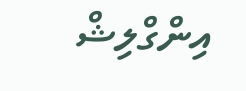އިންގްލިޝް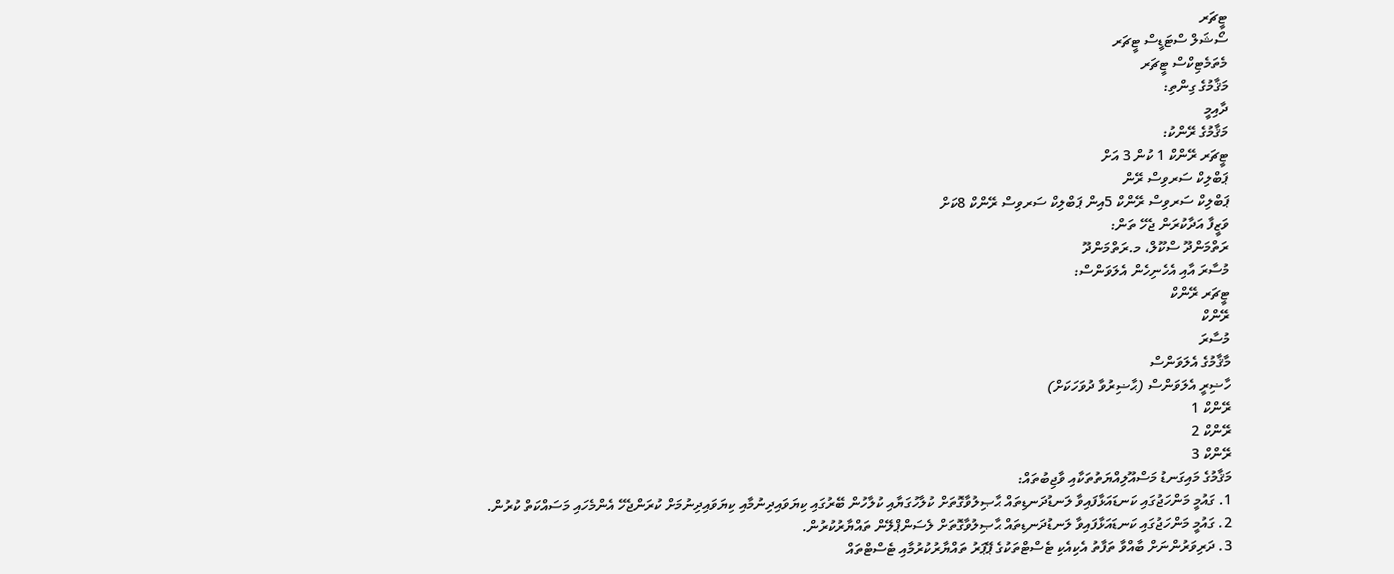ޓީޗަރ
ސޯޝަލް ސްޓަޑީސް ޓީޗަރ
މެތަމެޓިކްސް ޓީޗަރ
މަޤާމުގެ ގިންތި:
ދާއިމީ
މަޤާމުގެ ރޭންކު:
ޓީޗަރ ރޭންކް 1 ކުން 3 އަށް
ޕަބްލިކް ސަރވިސް ރޭން
ޕަބްލިކް ސަރވިސް ރޭންކް 5އިން ޕަބްލިކް ސަރވިސް ރޭންކް 8ކަށް
ވަޒީފާ އަދާކުރަން ޖެހޭ ތަން:
ރަތްމަންދޫ ސްކޫލް، މ.ރަތްމަންދޫ
މުސާރަ އާއި އެހެނިހެން އެލަވަންސް:
ޓީޗަރ ރޭންކް
ރޭންކް
މުސާރަ
މާޤާމުގެ އެލަވަންސް
ހާޟިރީ އެލަވަންސް (ޙާޟިރުވާ ދުވަހަކަށް)
ރޭންކް 1
ރޭންކް 2
ރޭންކް 3
މަޤާމުގެ މައިގަނޑު މަސްއޫލިއްޔަތުތަކާއި ވާޖިބުތައް:
1. ގައުމީ މަންހަޖުގައި ކަނޑައަޅާފައިވާ ލަނޑުދަނޑިތައް ޙާޞިލުވާގޮތަށް ކުލާހުގަޔާއި ކުލާހުން ބޭރުގައި ކިޔަވައިދިނުމާއި ކިޔަވައިދިނުމަށް ކުރަންޖެހޭ އެންމެހައި މަސައްކަތް ކުރުން.
2. ގައުމީ މަންހަޖުގައި ކަނޑައަޅާފައިވާ ލަނޑުދަނޑިތައް ޙާޞިލުވާގޮތަށް ލެސަންޕްލޭން ތައްޔާރުކުރުން.
3. ދަރިވަރުންނަށް ބާއްވާ ތަފާތު އެކިއެކި ޓެސްޓްތަކުގެ ޕޭޕަރު ތައްޔާރުކުރުމާއި ޓެސްޓްތައް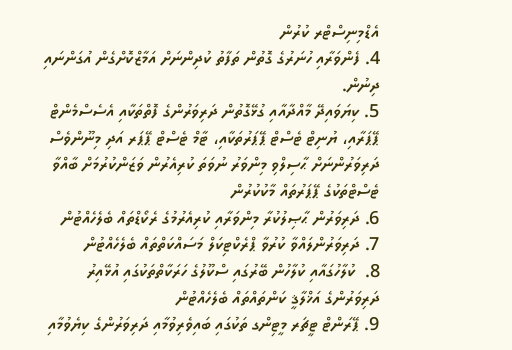އެޑްމިނިސްޓްރ ކުރުން
4. ފެންވަރާއި ހުނަރުގެ ގޮތުން ތަފާތު ކުދިންނަށް އަމާޒްކޮށްގެން އުގަންނައި ދިނުން.
5. ކިޔަވައިދޭ މާއްދާއާއި ގުޅޭގޮތުން ދަރިވަރުންގެ ފޮތްތަކާއި އެސެސްމެންޓް ޕޭޕަރާއި، ޔުނިޓް ޓެސްޓް ޕޭޕަރުތަކާއި، ޓާމް ޓެސްޓް ޕޭޕަރ އަދި މިނޫންވެސް ދަރިވަރުންނަށް ޙާސިލްވި މިންވަރު ނުވަތަ ކުރިއެރުން ވަޒަންކުރުމަށް ބާއްވާ ޓެސްޓްތަކުގެ ޕޭޕަރުތައް މާކުކުރުން
6. ދަރިވަރުން ޙާޞިލުކުރާ މިންވަރާއި ކުރިއެރުމުގެ ރެކޯޑްތައް ބެލެހެއްޓުން
7. ދަރިވަރުންލައްވާ ކުރުވާ ޕްރެކްޓިކަލް މަސައްކަތްތައް ބެލެހެއްޓުން
8.  ކުލާހުގައާއި ކުލާހުން ބޭރުގައި ސްކޫލުގެ ހަރަކާތްތަކުގައި އުޅޭއިރު ދަރިވަރުންގެ އަޚްލާޤީ ކަންތައްތައް ބެލެހެއްޓުން
9. ޕޭރަންޓް ޓީޗަރ މީޓިންގ ތަކުގައި ބައިވެރިވުމާއި ދަރިވަރުންގެ ކިޔެވުމާއި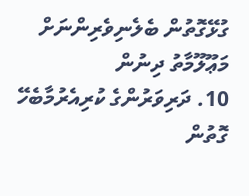ގުޅޭގޮތުން ބެލެނިވެރިންނަށް މަޢޫލޫމާތު ދިނުން
10. ދަރިވަރުންގެ ކުރިއެރުމާބެހޭ ގޮތުން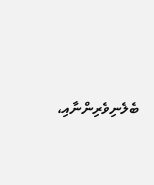ބެލެނިވެރިންނާއި،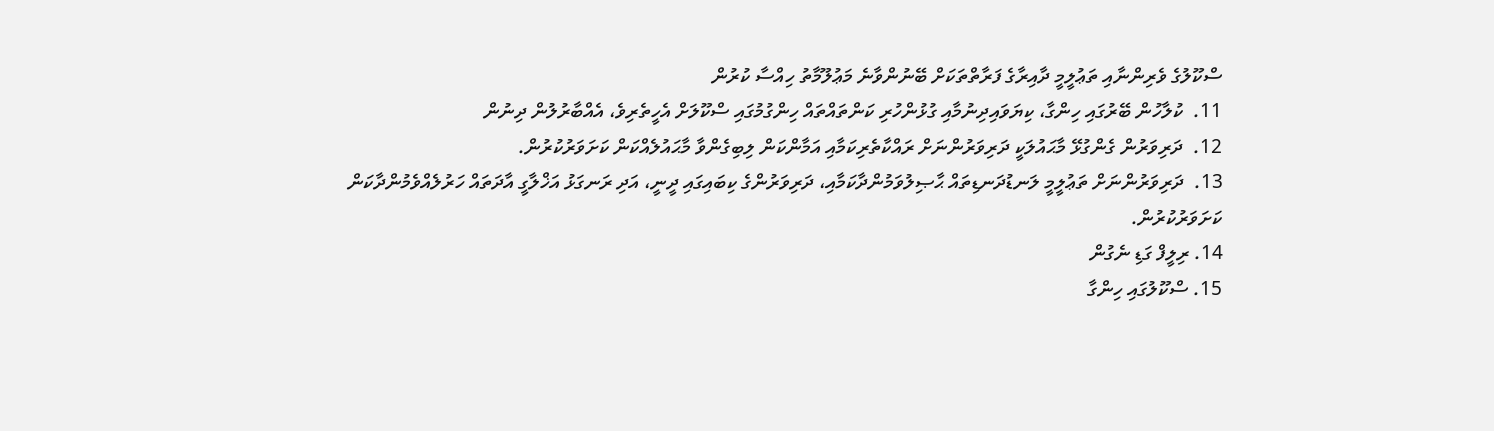ސްކޫލުގެ ވެރިންނާއި ތަޢުލީމީ ދާއިރާގެ ފަރާތްތަކަށް ބޭނުންވާނެ މަޢުލޫމާތު ހިއްސާ ކުރުން
11.  ކުލާހުން ބޭރުގައި ހިންގާ، ކިޔަވައިދިނުމާއި ގުޅުންހުރި ކަންތައްތައް ހިންގުމުގައި ސްކޫލަށް އެހީތެރިވެ، އެއްބާރުލުން ދިނުން
12.  ދަރިވަރުން ގެންގުޅޭ މާޙައުލަކީ ދަރިވަރުންނަށް ރައްކާތެރިކަމާއި އަމާންކަން ލިބިގެންވާ މާޙައުލެއްކަން ކަށަވަރުކުރުން.
13.  ދަރިވަރުންނަށް ތަޢުލީމީ ލަނޑުދަނޑިތައް ޙާޞިލުވަމުންދާކަމާއި، ދަރިވަރުންގެ ކިބައިގައި ދީނީ، އަދި ރަނގަޅު އަޚްލާގީ އާދަތައް ހަރުލެއްވެމުންދާކަން ކަށަވަރުކުރުން.
14. ރިލީފް ގަޑި ނެގުން
15. ސްކޫލުގައި ހިންގާ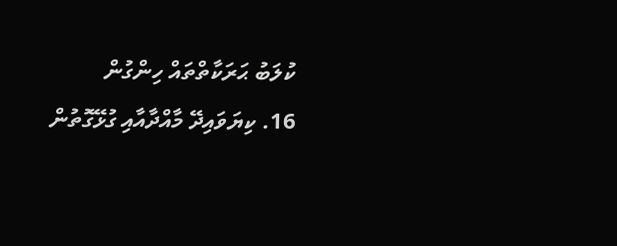ކުލަބު ޙަރަކާތްތައް ހިންގުން
16. ކިޔަވައިދޭ މާއްދާއާއި ގުޅޭގޮތުން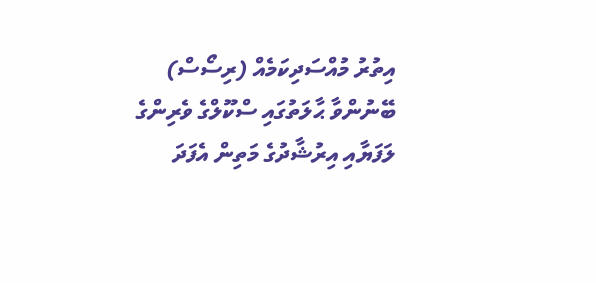އިތުރު މުއްސަދިކަމެއް (ރިސޯސް) ބޭނުންވާ ޙާލަތުގައި ސްކޫލްގެ ވެރިންގެ ލަފަޔާއި އިރުޝާދުގެ މަތިން އެފަދަ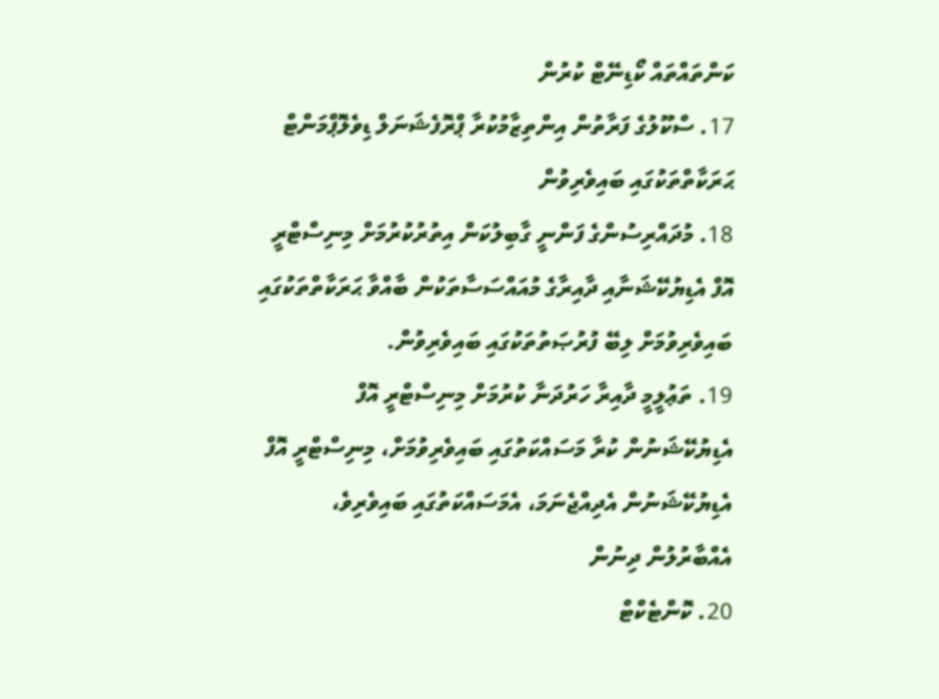ކަންތައްތައް ކޯޑިނޭޓް ކުރުން
17. ސްކޫލުގެ ފަރާތުން އިންތިޒާމުކުރާ ޕްރޮފެޝަނަލް ޑިވެލޮޕްމަންޓް ޙަރަކާތްތަކުގައި ބައިވެރިވުން
18. މުދައްރިސުންގެ ފަންނީ ގާބިލުކަން އިތުރުކުރުމަށް މިނިސްޓްރީ އޮފް އެޑިޔުކޭޝަނާއި ދާއިރާގެ މުއައްސަސާތަކުން ބާއްވާ ޙަރަކާތްތަކުގައި ބައިވެރިވުމަށް ލިބޭ ފުރުޞަތުތަކުގައި ބައިވެރިވުން.
19. ތަޢުލީމީ ދާއިރާ ހަރުދަނާ ކުރުމަށް މިނިސްޓްރީ އޮފް އެޑިޔުކޭޝަނުން ކުރާ މަސައްކަތުގައި ބައިވެރިވުމަށް، މިނިސްޓްރީ އޮފް އެޑިޔުކޭޝަނުން އެދިއްޖެނަމަ، އެމަސައްކަތުގައި ބައިވެރިވެ، އެއްބާރުލުން ދިނުން
20. ކޮންޓެކްޓް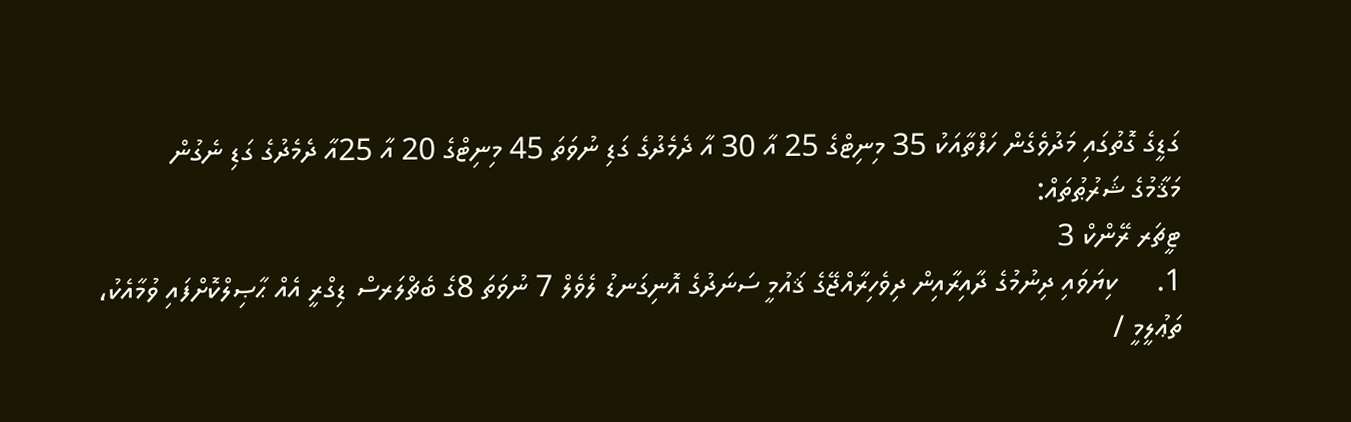ގަޑީގެ ގޮތުގައި މަދުވެގެން ހަފްތާއަކު 35 މިނިޓްގެ 25 އާ 30 އާ ދެމެދުގެ ގަޑި ނުވަތަ 45 މިނިޓްގެ 20 އާ 25އާ ދެމެދުގެ ގަޑި ނެގުން
މަޤާމުގެ ޝަރުޠުތައް:
ޓީޗަރ ރޭންކް 3
1.     ކިޔަވައި ދިނުމުގެ ދާއިރާއިން ދިވެހިރާއްޖޭގެ ޤައުމީ ސަނަދުގެ އޮނިގަނޑު ލެވެލް 7 ނުވަތަ 8ގެ ބެޗްލަރސް ޑިގްރީ އެއް ޙާޞިލްކޮށްފައި ވުމާއެކު، ތަޢުލީމީ /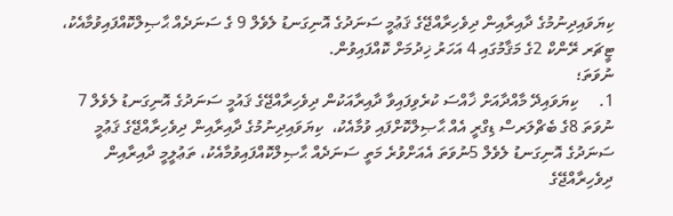ކިޔަވައިދިނުމުގެ ދާއިރާއިން ދިވެހިރާއްޖޭގެ ޤަޢުމީ ސަނަދުގެ އޮނިގަނޑު ލެވެލް 9 ގެ ސަނަދެއް ޙާޞިލްކޮއްފައިވުމާއެކު، ޓީޗަރ ރޭންކް 2ގެ މަޤާމުގައި 4 އަހަރު ޚިދުމަށް ކޮއްފައިވުން.
ނުވަތަ؛
1.     ކިޔަވައިދޭ މާއްދާއަށް ޚާއްސަ ކުރެވިފައިވާ ދާއިރާއަކުން ދިވެހިރާއްޖޭގެ ޤައުމީ ސަނަދުގެ އޮނިގަނޑު ލެވެލް 7 ނުވަތަ 8ގެ ބެޗްލަރސް ޑިގްރީ އެއް ޙާޞިލްކޮށްފައި ވުމާއެކު،  ކިޔަވައިދިނުމުގެ ދާއިރާއިން ދިވެހިރާއްޖޭގެ ޤަޢުމީ ސަނަދުގެ އޮނިގަނޑު ލެވެލް 5ނުވަތަ އެއަށްވުރެ މަތީ ސަނަދެއް ޙާޞިލްކޮއްފައިވުމާއެކު، ތަޢުލީމީ ދާއިރާއިން ދިވެހިރާއްޖޭގެ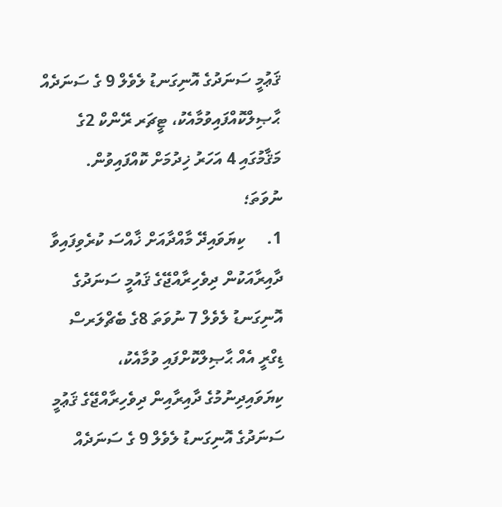ޤަޢުމީ ސަނަދުގެ އޮނިގަނޑު ލެވެލް 9 ގެ ސަނަދެއް ޙާޞިލްކޮއްފައިވުމާއެކު، ޓީޗަރ ރޭންކް 2ގެ މަޤާމުގައި 4 އަހަރު ޚިދުމަށް ކޮއްފައިވުން.
ނުވަތަ؛
1.     ކިޔަވައިދޭ މާއްދާއަށް ޚާއްސަ ކުރެވިފައިވާ ދާއިރާއަކުން ދިވެހިރާއްޖޭގެ ޤައުމީ ސަނަދުގެ އޮނިގަނޑު ލެވެލް 7 ނުވަތަ 8ގެ ބެޗްލަރސް ޑިގްރީ އެއް ޙާޞިލްކޮށްފައި ވުމާއެކު، ކިޔަވައިދިނުމުގެ ދާއިރާއިން ދިވެހިރާއްޖޭގެ ޤަޢުމީ ސަނަދުގެ އޮނިގަނޑު ލެވެލް 9 ގެ ސަނަދެއް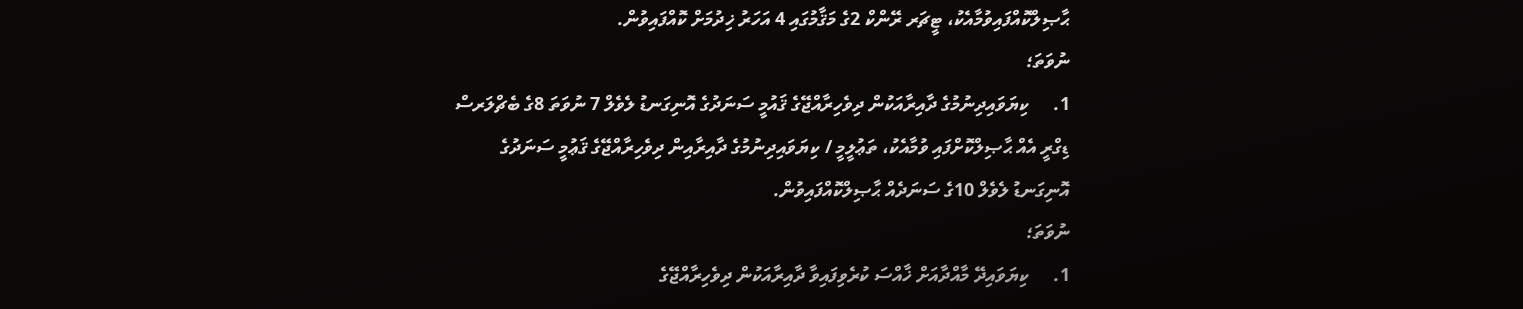ޙާޞިލްކޮއްފައިވުމާއެކު، ޓީޗަރ ރޭންކް 2ގެ މަޤާމުގައި 4 އަހަރު ޚިދުމަށް ކޮއްފައިވުން.
ނުވަތަ؛
1.     ކިޔަވައިދިނުމުގެ ދާއިރާއަކުން ދިވެހިރާއްޖޭގެ ޤައުމީ ސަނަދުގެ އޮނިގަނޑު ލެވެލް 7 ނުވަތަ 8ގެ ބެޗްލަރސް ޑިގްރީ އެއް ޙާޞިލްކޮށްފައި ވުމާއެކު، ތަޢުލީމީ / ކިޔަވައިދިނުމުގެ ދާއިރާއިން ދިވެހިރާއްޖޭގެ ޤަޢުމީ ސަނަދުގެ އޮނިގަނޑު ލެވެލް 10ގެ ސަނަދެއް ޙާޞިލްކޮއްފައިވުން.
ނުވަތަ؛
1.     ކިޔަވައިދޭ މާއްދާއަށް ޚާއްސަ ކުރެވިފައިވާ ދާއިރާއަކުން ދިވެހިރާއްޖޭގެ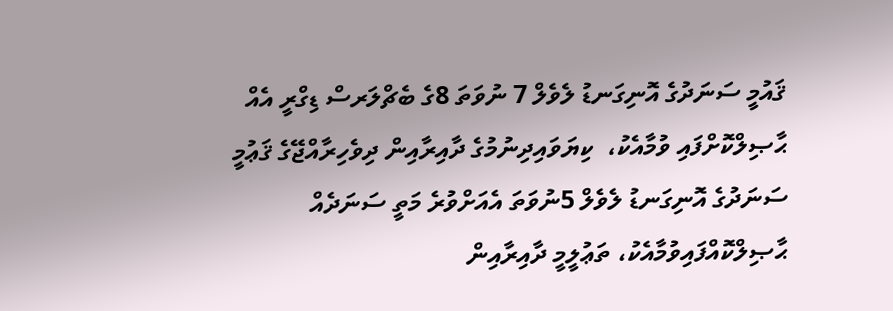ޤައުމީ ސަނަދުގެ އޮނިގަނޑު ލެވެލް 7 ނުވަތަ 8ގެ ބެޗްލަރސް ޑިގްރީ އެއް ޙާޞިލްކޮށްފައި ވުމާއެކު،  ކިޔަވައިދިނުމުގެ ދާއިރާއިން ދިވެހިރާއްޖޭގެ ޤަޢުމީ ސަނަދުގެ އޮނިގަނޑު ލެވެލް 5ނުވަތަ އެއަށްވުރެ މަތީ ސަނަދެއް ޙާޞިލްކޮއްފައިވުމާއެކު، ތަޢުލީމީ ދާއިރާއިން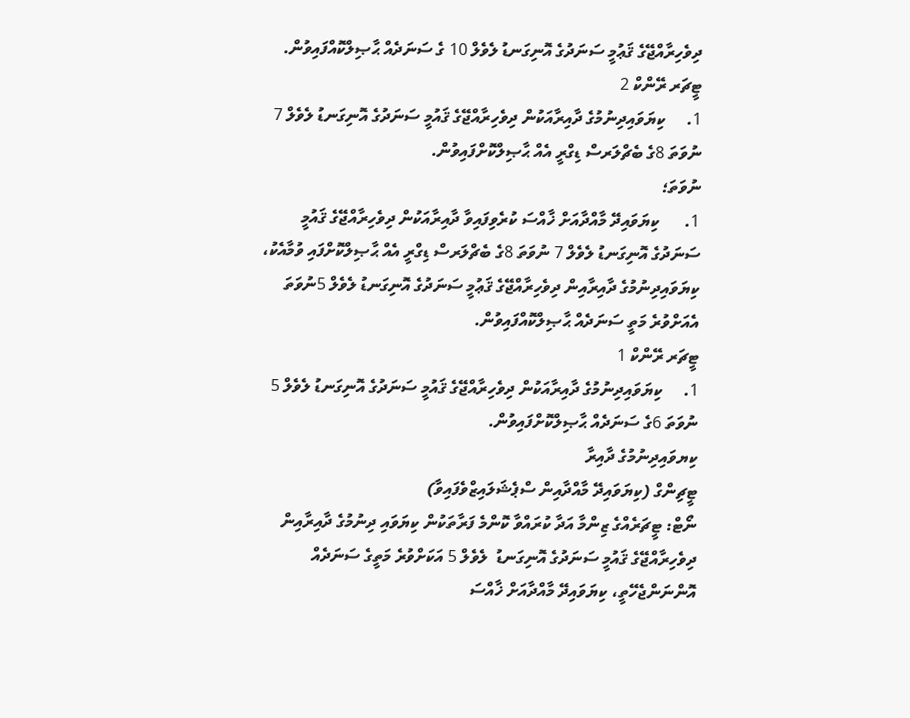ދިވެހިރާއްޖޭގެ ޤަޢުމީ ސަނަދުގެ އޮނިގަނޑު ލެވެލް 10 ގެ ސަނަދެއް ޙާޞިލްކޮއްފައިވުން.
ޓީޗަރ ރޭންކް 2
1.     ކިޔަވައިދިނުމުގެ ދާއިރާއަކުން ދިވެހިރާއްޖޭގެ ޤައުމީ ސަނަދުގެ އޮނިގަނޑު ލެވެލް 7 ނުވަތަ 8ގެ ބެޗްލަރސް ޑިގްރީ އެއް ޙާޞިލްކޮށްފައިވުން.
ނުވަތަ؛
1.      ކިޔަވައިދޭ މާއްދާއަށް ޚާއްސަ ކުރެވިފައިވާ ދާއިރާއަކުން ދިވެހިރާއްޖޭގެ ޤައުމީ ސަނަދުގެ އޮނިގަނޑު ލެވެލް 7 ނުވަތަ 8ގެ ބެޗްލަރސް ޑިގްރީ އެއް ޙާޞިލްކޮށްފައި ވުމާއެކު،  ކިޔަވައިދިނުމުގެ ދާއިރާއިން ދިވެހިރާއްޖޭގެ ޤަޢުމީ ސަނަދުގެ އޮނިގަނޑު ލެވެލް 5ނުވަތަ އެއަށްވުރެ މަތީ ސަނަދެއް ޙާޞިލްކޮއްފައިވުން.
ޓީޗަރ ރޭންކް 1
1.     ކިޔަވައިދިނުމުގެ ދާއިރާއަކުން ދިވެހިރާއްޖޭގެ ޤައުމީ ސަނަދުގެ އޮނިގަނޑު ލެވެލް 5 ނުވަތަ 6ގެ ސަނަދެއް ޙާޞިލްކޮށްފައިވުން.
ކިޔވައިދިނުމުގެ ދާއިރާ
ޓީޗިންގް (ކިޔަވައިދޭ މާއްދާއިން ސްޕެޝަލައިޒްވެފައިވާ)
ނޯޓް: ޓީޗަރެއްގެ ޒިންމާ އަދާ ކުރައްވާ ކޮންމެ ފަރާތަކުން ކިޔަވައި ދިނުމުގެ ދާއިރާއިން ދިވެހިރާއްޖޭގެ ޤައުމީ ސަނަދުގެ އޮނިގަނޑު  ލެވެލް 5 އަކަށްވުރެ މަތީގެ ސަނަދެއް އޮންނަންޖެހޭތީ، ކިޔަވައިދޭ މާއްދާއަށް ޚާއްސަ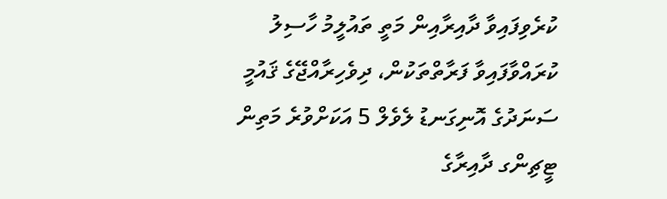ކުރެވިފައިވާ ދާއިރާއިން މަތީ ތައުލީމު ހާސިލު ކުރައްވާފައިވާ ފަރާތްތަކުން، ދިވެހިރާއްޖޭގެ ޤައުމީ ސަނަދުގެ އޮނިގަނޑު ލެވެލް 5 އަކަށްވުރެ މަތިން ޓީޗިންގ ދާއިރާގެ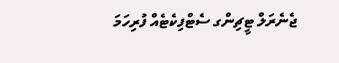ޖެނެރަލް ޓީޗިންގ ސެޓްފިކެޓެއް ފުރިހަމަ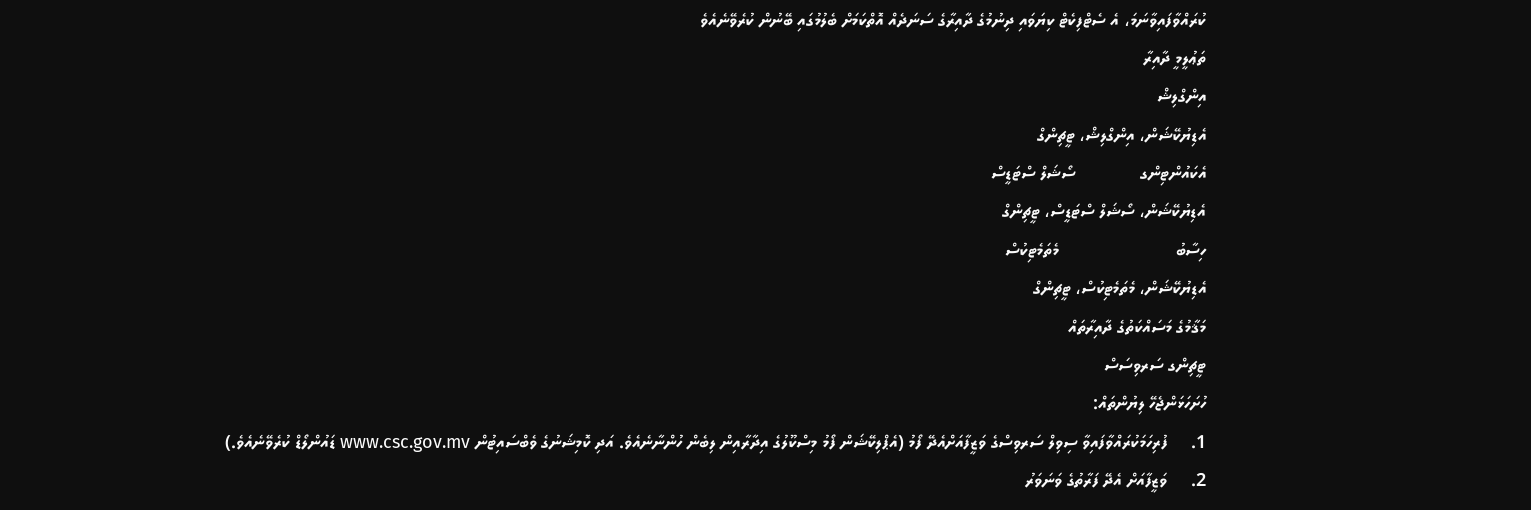ކުރައްވާފައިވާނަމަ، އެ ސެޓްފިކެޓް ކިޔަވައި ދިނުމުގެ ދާއިރާގެ ސަނަދެއް އޮތްކަމަށް ބެލުމުގައި ބޭނުން ކުރެވޭނެއެވެ
ތަޢުލީމީ ދާއިރާ
އިންގްލިޝް
އެޑިޔުކޭޝަން، އިންގްލިޝް، ޓީޗިންގް
އެކައުންޓިންގ              ސޯޝަލް ސްޓަޑީސް
އެޑިޔުކޭޝަން، ސޯޝަލް ސްޓަޑީސް، ޓީޗިންގް
ހިސާބު                         މެތަމެޓިކުސް
އެޑިޔުކޭޝަން، މެތަމެޓިކުސް، ޓީޗިންގް
މަޤާމުގެ މަސައްކަތުގެ ދާއިރާތައް
ޓީޗިންގ ސަރވިސަސް
ހުށަހަޅަންޖެހޭ ލިޔުންތައް:
1.     ފުރިހަމަކުރައްވާފައިވާ ސިވިލް ސަރވިސްގެ ވަޒީފާއަށްއެދޭ ފޯމު (އެޕްލިކޭޝަން ފޯމު މިސްކޫލުގެ އިދާރާއިން ލިބެން ހުންނާނެއެވެ. އަދި ކޮމިޝަނުގެ ވެބްސައިޓުން www.csc.gov.mv ޑައުންލޯޑް ކުރެވޭނެއެވެ.)
2.     ވަޒީފާއަށް އެދޭ ފަރާތުގެ ވަނަވަރު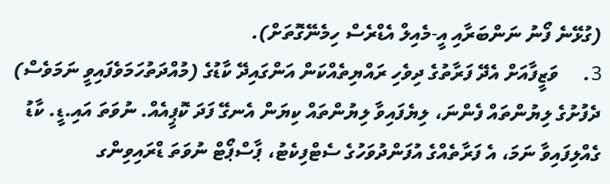(ގުޅޭނެ ފޯނު ނަންބަރާއި އީ-މެއިލް އެޑްރެސް ހިމެނޭގޮތަށް).
3.     ވަޒީފާއަށް އެދޭ ފަރާތުގެ ދިވެހި ރައްޔިތެއްކަން އަންގައިދޭ ކާޑުގެ (މުއްދަތުހަމަވެފައިވީ ނަމަވެސް) ދެފުށުގެ ލިޔުންތައް ފެންނަ، ލިޔެފައިވާ ލިޔުންތައް ކިޔަން އެނގޭ ފަދަ ކޮޕީއެއް. ނުވަތަ އައި.ޑީ. ކާޑު ގެއްލިފައިވާ ނަމަ، އެ ފަރާތެއްގެ އުފަންދުވަހުގެ ސެޓްފިކެޓު، ޕާސްޕޯޓް ނުވަތަ ޑްރައިވިންގ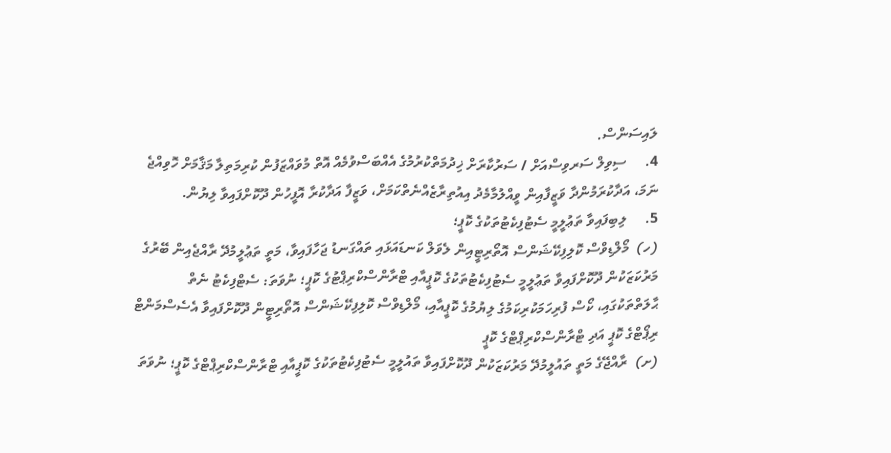ލައިސަންސް.
4.     ސިވިލް ސަރވިސްއަށް / ސަރުކާރަށް ޚިދުމަތްކުރުމުގެ އެއްބަސްވުމެއް އޮތް މުވައްޒަފުން ކުރިމަތިލާ މަޤާމަށް ހޮވިއްޖެ ނަމަ، އަދާކުރަމުންދާ ވަޒީފާއިން ވީއްލުމާމެދު އިއުތިރާޒެއްނެތްކަމަށް، ވަޒީފާ އަދާކުރާ އޮފީހުން ދޫކޮށްފައިވާ ލިޔުން.
5.     ލިބިފައިވާ ތަޢުލީމީ ސެޓުފިކެޓުތަކުގެ ކޮޕީ؛
(ހ)  މޯލްޑިވްސް ކޮލިފިކޭޝަންސް އޮތޯރިޓީއިން ލެވަލް ކަނޑައަޅައި ތައްގަނޑު ޖަހާފައިވާ، މަތީ ތަޢުލީމުދޭ ރާއްޖެއިން ބޭރުގެ މަރުކަޒަކުން ދޫކޮށްފައިވާ ތަޢުލީމީ ސެޓުފިކެޓުތަކުގެ ކޮޕީއާއި ޓްރާންސްކްރިޕްޓުގެ ކޮޕީ؛ ނުވަތަ: ސެޓްފިކެޓު ނެތް ޙާލަތްތަކުގައި، ކޯސް ފުރިހަމަކުރިކަމުގެ ލިޔުމުގެ ކޮޕީއާއި، މޯލްޑިވްސް ކޮލިފިކޭޝަންސް އޮތޯރިޓީން ދޫކޮށްފައިވާ އެސެސްމަންޓް ރިޕޯޓްގެ ކޮޕީ އަދި ޓްރާންސްކްރިޕްޓްގެ ކޮޕީ
(ށ)  ރާއްޖޭގެ މަތީ ތައުލީމުދޭ މަރުކަޒަކުން ދޫކޮށްފައިވާ ތައުލީމީ ސެޓުފިކެޓުތަކުގެ ކޮޕީއާއި ޓްރާންސްކްރިޕްޓްގެ ކޮޕީ؛ ނުވަތަ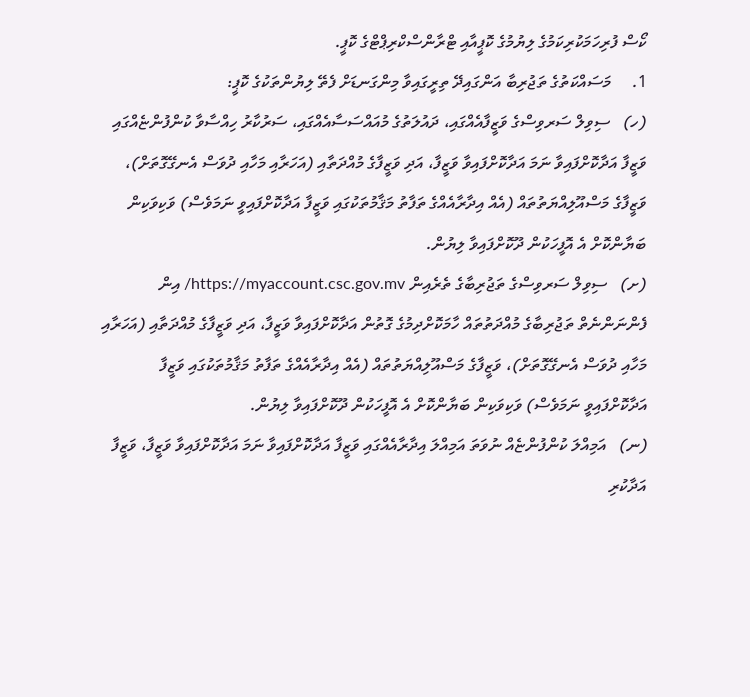ކޯސް ފުރިހަމަކުރިކަމުގެ ލިޔުމުގެ ކޮޕީއާއި ޓްރާންސްކްރިޕްޓްގެ ކޮޕީ.
1.     މަސައްކަތުގެ ތަޖުރިބާ އަންގައިދޭ ތިރީގައިވާ މިންގަނޑަށް ފެތޭ ލިޔުންތަކުގެ ކޮޕީ:
(ހ)   ސިވިލް ސަރވިސްގެ ވަޒީފާއެއްގައި، ދައުލަތުގެ މުއައްސަސާއެއްގައި، ސަރުކާރު ހިއްސާވާ ކުންފުންޏެއްގައި ވަޒީފާ އަދާކޮށްފައިވާ ނަމަ އަދާކޮށްފައިވާ ވަޒީފާ، އަދި ވަޒީފާގެ މުއްދަތާއި (އަހަރާއި މަހާއި ދުވަސް އެނގޭގޮތަށް)، ވަޒީފާގެ މަސްއޫލިއްޔަތުތައް (އެއް އިދާރާއެއްގެ ތަފާތު މަޤާމުތަކުގައި ވަޒީފާ އަދާކޮށްފައިވީ ނަމަވެސް) ވަކިވަކިން ބަޔާންކޮށް އެ އޮފީހަކުން ދޫކޮށްފައިވާ ލިޔުން.
(ށ)   ސިވިލް ސަރވިސްގެ ތަޖުރިބާގެ ތެރެއިން https://myaccount.csc.gov.mv/ އިން ފެންނަންނެތް ތަޖުރިބާގެ މުއްދަތުތައް ހާމަކޮށްދިމުގެ ގޮތުން އަދާކޮށްފައިވާ ވަޒީފާ، އަދި ވަޒީފާގެ މުއްދަތާއި (އަހަރާއި މަހާއި ދުވަސް އެނގޭގޮތަށް)، ވަޒީފާގެ މަސްއޫލިއްޔަތުތައް (އެއް އިދާރާއެއްގެ ތަފާތު މަޤާމުތަކުގައި ވަޒީފާ އަދާކޮށްފައިވީ ނަމަވެސް) ވަކިވަކިން ބަޔާންކޮށް އެ އޮފީހަކުން ދޫކޮށްފައިވާ ލިޔުން.
(ނ)   އަމިއްލަ ކުންފުންޏެއް ނުވަތަ އަމިއްލަ އިދާރާއެއްގައި ވަޒީފާ އަދާކޮށްފައިވާ ނަމަ އަދާކޮށްފައިވާ ވަޒީފާ، ވަޒީފާ އަދާކުރި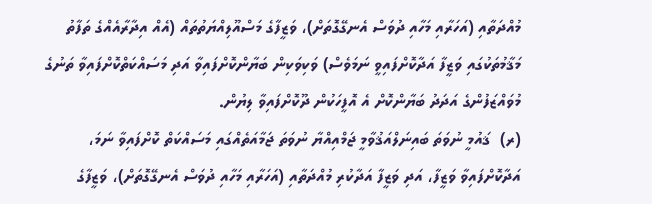މުއްދަތާއި (އަހަރާއި މަހާއި ދުވަސް އެނގޭގޮތަށް)، ވަޒީފާގެ މަސްއޫލިއްޔަތުތައް (އެއް އިދާރާއެއްގެ ތަފާތު މަޤާމުތަކުގައި ވަޒީފާ އަދާކޮށްފައިވީ ނަމަވެސް) ވަކިވަކިން ބަޔާންކޮށްފައިވާ އަދި މަސައްކަތްކޮށްފައިވާ ތަނުގެ މުވައްޒަފުންގެ އަދަދު ބަޔާންކޮށް އެ އޮފީހަކުން ދޫކޮށްފައިވާ ލިޔުން.
(ރ)  ޤައުމީ ނުވަތަ ބައިނަލްއަޤުވާމީ ޖަމްއިއްޔާ ނުވަތަ ޖަމާއަތެއްގައި މަސައްކަތް ކޮށްފައިވާ ނަމަ، އަދާކޮށްފައިވާ ވަޒީފާ، އަދި ވަޒީފާ އަދާކުރި މުއްދަތާއި (އަހަރާއި މަހާއި ދުވަސް އެނގޭގޮތަށް)، ވަޒީފާގެ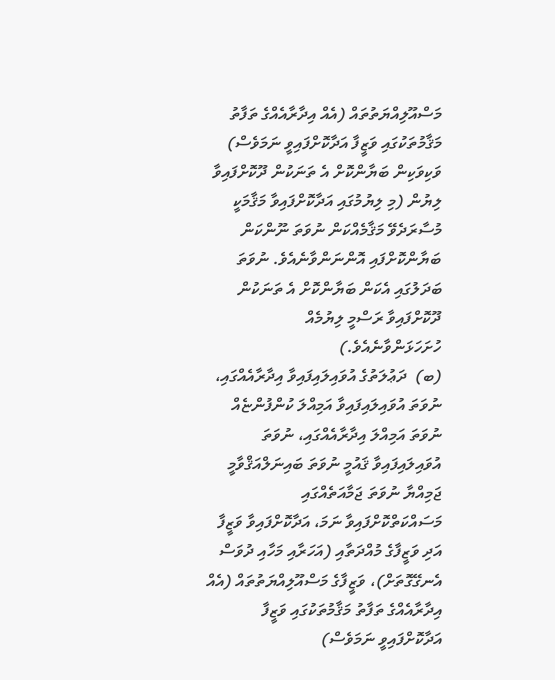މަސްއޫލިއްޔަތުތައް (އެއް އިދާރާއެއްގެ ތަފާތު މަޤާމުތަކުގައި ވަޒީފާ އަދާކޮށްފައިވީ ނަމަވެސް) ވަކިވަކިން ބަޔާންކޮށް އެ ތަނަކުން ދޫކޮށްފައިވާ ލިޔުން (މި ލިޔުމުގައި އަދާކޮށްފައިވާ މަޤާމަކީ މުސާރަދެވޭ މަޤާމެއްކަން ނުވަތަ ނޫންކަން ބަޔާންކޮށްފައި އޮންނަންވާނެއެވެ. ނުވަތަ ބަދަލުގައި އެކަން ބަޔާންކޮށް އެ ތަނަކުން ދޫކޮށްފައިވާ ރަސްމީ ލިޔުމެއް ހުށަހަޅަންވާނެއެވެ.)
(ބ)  ދަޢުލަތުގެ އުވައިލައިފައިވާ އިދާރާއެއްގައި، ނުވަތަ އުވައިލައިފައިވާ އަމިއްލަ ކުންފުންޏެއް ނުވަތަ އަމިއްލަ އިދާރާއެއްގައި، ނުވަތަ އުވައިލައިފައިވާ ޤައުމީ ނުވަތަ ބައިނަލްއަޤްވާމީ ޖަމިއްޔާ ނުވަތަ ޖަމާއަތެއްގައި މަސައްކަތްކޮށްފައިވާ ނަމަ، އަދާކޮށްފައިވާ ވަޒީފާ އަދި ވަޒީފާގެ މުއްދަތާއި (އަހަރާއި މަހާއި ދުވަސް އެނގޭގޮތަށް)، ވަޒީފާގެ މަސްއޫލިއްޔަތުތައް (އެއް އިދާރާއެއްގެ ތަފާތު މަޤާމުތަކުގައި ވަޒީފާ އަދާކޮށްފައިވީ ނަމަވެސް)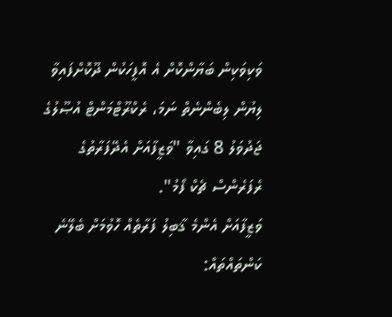ވަކިވަކިން ބަޔާންކޮށް އެ އޮފީހަކުން ދޫކޮށްފައިވާ ލިޔުން ލިބެންނެތް ނަމަ، ރެކްރޫޓްމަންޓް އުޞޫލުގެ ޖަދުވަލު 8 ގައިވާ "ވަޒީފާއަށް އެދޭފަރާތުގެ ރެފަރެންސް ޗެކް ފޯމު".
ވަޒީފާއަށް އެންމެ ޤާބިލު ފަރާތެއް ހޮވުމަށް ބެލޭނެ ކަންތައްތައް: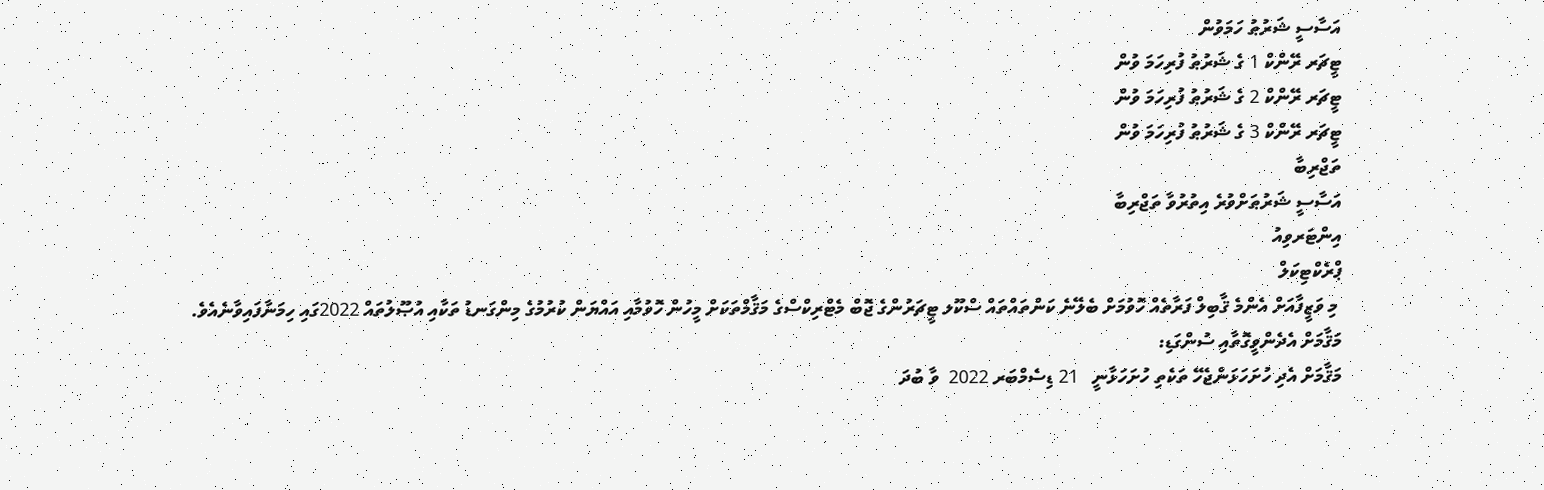އަސާސީ ޝަރުޠު ހަމަވުން
ޓީޗަރ ރޭންކް 1 ގެ ޝަރުޠު ފުރިހަމަ ވުން
ޓީޗަރ ރޭންކް 2 ގެ ޝަރުޠު ފުރިހަމަ ވުން
ޓީޗަރ ރޭންކް 3 ގެ ޝަރުޠު ފުރިހަމަ ވުން
ތަޖްރިބާ
އަސާސީ ޝަރުޠަށްވުރެ އިތުރުވާ ތަޖްރިބާ
އިންޓަރވިއު
ޕްރެކްޓިކަލް
 މި ވަޒީފާއަށް އެންމެ ޤާބިލް ފަރާތެއް ހޮވުމަށް ބެލޭނެ ކަންތައްތައް ސްކޫލ ޓީޗަރުންގެ ޖޮބް މެޓްރިކްސްގެ މަޤާމްތަކަށް މީހުން ހޮވުމާއި އައްޔަން ކުރުމުގެ މިންގަނޑު ތަކާއި އުޞޫލުތައް 2022ގައި ހިމަނާފައިވާނެއެވެ.
މަޤާމަށް އެދެންވީގޮތާއި ސުންގަޑި:
މަޤާމަށް އެދި ހުށަހަޅަންޖެހޭ ތަކެތި ހުށަހަޅާނީ   21 ޑިސެމްބަރ 2022  ވާ ބުދަ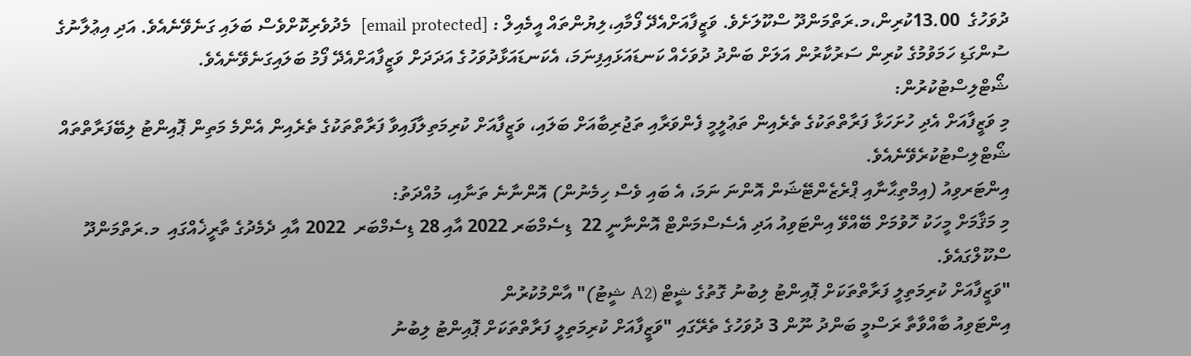ދުވަހުގެ  13.00ކުރިން،މ.ރަތްމަންދޫ ސްކޫލަށެވެ. ވަޒީފާއަށްއެދޭ ފޯމާއި،ލިޔުންތައް އީމެއިލް : [email protected]  މެދުވެރިކޮށްވެސް ބަލައި ގަނެވޭނެއެވެ. އަދި އިޢުލާނުގެ ސުންގަޑި ހަމަވުމުގެ ކުރިން ސަރުކާރުން އަލަށް ބަންދު ދުވަހެއް ކަނޑައަޅައިފިނަމަ، އެކަނޑައަޅާދުވަހުގެ އަދަދަށް ވަޒީފާއަށްއެދޭ ފޯމު ބަލައިގަނެވޭނެއެވެ.
ޝޯޓްލިސްޓުކުރުން:
މި ވަޒީފާއަށް އެދި ހުށަހަޅާ ފަރާތްތަކުގެ ތެރެއިން ތަޢުލީމީ ފެންވަރާއި ތަޖުރިބާއަށް ބަލައި، ވަޒީފާއަށް ކުރިމަތިލާފައިވާ ފަރާތްތަކުގެ ތެރެއިން އެންމެ މަތިން ޕޮއިންޓު ލިބޭފަރާތްތައް ޝޯޓްލިސްޓުކުރެވޭނެއެވެ.
އިންޓަރވިއު (އިމްތިޙާނާއި ޕްރެޒެންޓޭޝަން އޮންނަ ނަމަ، އެ ބައި ވެސް ހިމެނުން) އޮންނާނެ ތަނާއި، މުއްދަތު:
މި މަޤާމަށް މީހަކު ހޮވުމަށް ބޭއްވޭ އިންޓަވިއު އަދި އެސެސްމަންޓް އޮންނާނީ 22  ޑިސެމްބަރ 2022 އާއި 28 ޑިސެމްބަރ  2022 އާއި ދެމެދުގެ ތާރީޚެއްގައި  މ.ރަތްމަންދޫ ސްކޫލްގައެވެ.
"ވަޒީފާއަށް ކުރިމަތިލީ ފަރާތްތަކަށް ޕޮއިންޓު ލިބުނު ގޮތުގެ ޝީޓް (A2 ޝީޓު)" އާންމުކުރުން
އިންޓަވިއު ބާއްވާތާ ރަސްމީ ބަންދު ނޫން 3 ދުވަހުގެ ތެރޭގައި "ވަޒީފާއަށް ކުރިމަތިލީ ފަރާތްތަކަށް ޕޮއިންޓު ލިބުނު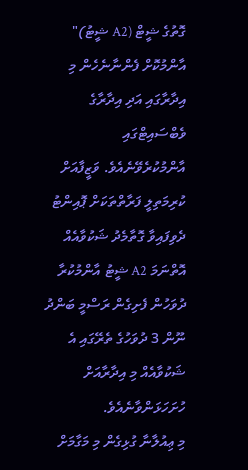ގޮތުގެ ޝީޓް (A2 ޝީޓު)" އާންމުކޮށް ފެންނާނެހެން މި އިދާރާގައި އަދި އިދާރާގެ ވެބްސައިޓްގައި އާންމުކުރެވޭނެއެވެ. ވަޒީފާއަށް ކުރިމަތިލީ ފަރާތްތަކަށް ޕޮއިންޓު ދެވިފައިވާ ގޮތާމެދު ޝަކުވާއެއް އޮތްނަމަ A2 ޝީޓު އާންމުކުރާ ދުވަހުން ފެށިގެން ރަސްމީ ބަންދު ނޫން 3 ދުވަހުގެ ތެރޭގައި އެ ޝަކުވާއެއް މި އިދާރާއަށް ހުށަހަޅަންވާނެއެވެ.
މި ޢިއުލާނާ ގުޅިގެން މި މަގާމަށް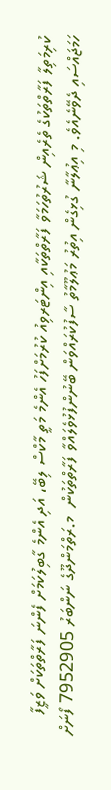ކުރިމަތިލާ ފަރާތްތަކުގެ ތެރެއިން ޝަރުތުހަމަވާ ފަރާތްތަކާއި އިންޓަރވިއު ކުރުމަށްފަހު އެންމެ މަތީ މާކްސް ލިބޭ، އަދި އެންމެ ގާބިލުކަމަށް ފެންނަ ފަރާތްތަކަށް ވަޒީފާ ހަމަޖައްސައި ދެވޭނެއެވެ. މި އިޢުލާނާ ގުޅިގެން އިތުރު މަޢުލޫމާތު ސާފުކުރައްވަން ބޭނުންފުޅުވެލައްވާ ފަރާތްތަކުން  މ.ރަތްމަންދޫގެ ނަންބަރު 7952905 ފޯނަށް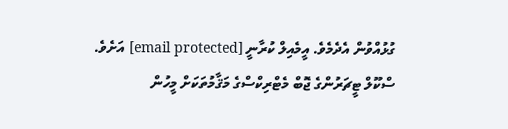ގުޅުއްވުން އެދެމެވެ. އީމެއިލް ކުރާނީ [email protected] އަށެވެ.
ސްކޫލް ޓީޗަރުންގެ ޖޮބް މެޓްރިކްސްގެ މަޤާމުތަކަށް މީހުން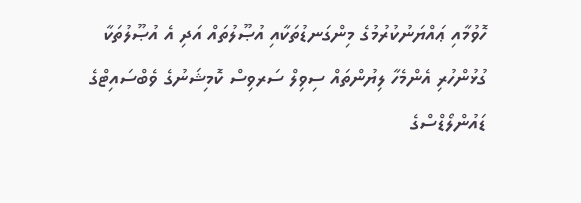ހޮވުމާއި ޢައްޔަނުކުރުމުގެ މިންގަނޑުތަކާއި އުޞޫލުތައް އަދި އެ އުޞޫލުތަކާ ގުޅުންހުރި އެންމެހާ ލިޔުންތައް ސިވިލް ސަރވިސް ކޮމިޝަނުގެ ވެބްސައިޓްގެ ޑައުންލޯޑްސްގެ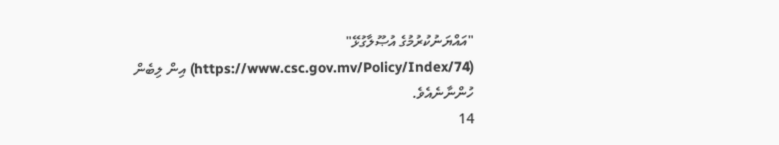"އައްޔަނުކުރުމުގެ އުޞޫލާގުޅޭ" (https://www.csc.gov.mv/Policy/Index/74) އިން ލިބެން ހުންނާނެއެވެ.
14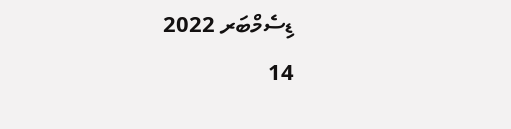ޑިސެމްބަރ 2022
14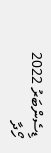ޑިސެންބަރު 2022
ހޯދާ